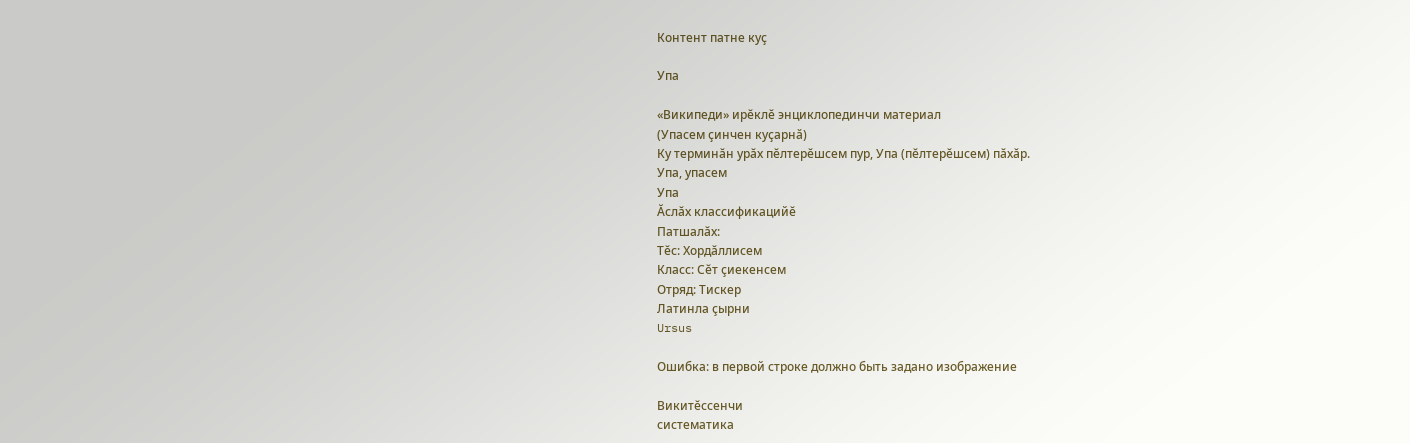Контент патне куҫ

Упа

«Википеди» ирĕклĕ энциклопединчи материал
(Упасем ҫинчен куҫарнӑ)
Ку терминăн урăх пĕлтерĕшсем пур, Упа (пĕлтерĕшсем) пăхăр.
Упа, упасем
Упа
Ăслăх классификацийĕ
Патшалăх:
Тĕс: Хордăллисем
Класс: Сĕт çиекенсем
Отряд: Тискер
Латинла çырни
Ursus

Ошибка: в первой строке должно быть задано изображение

Викитĕссенчи
систематика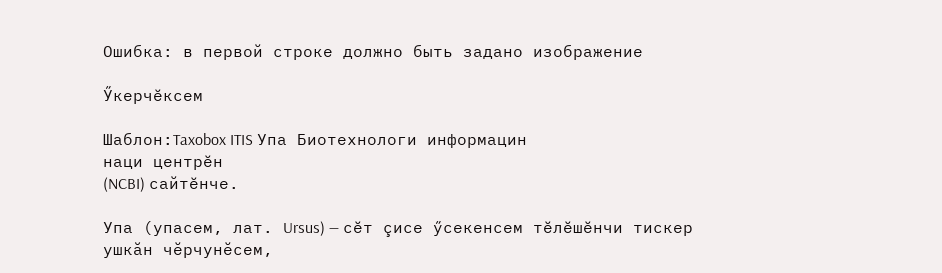Ошибка: в первой строке должно быть задано изображение

Ӳкерчĕксем

Шаблон:Taxobox ITIS Упа Биотехнологи информацин
наци центрĕн
(NCBI) сайтĕнче.

Упа (упасем, лат. Ursus) — сĕт çисе ӳсекенсем тĕлĕшĕнчи тискер ушкӑн чӗрчунӗсем,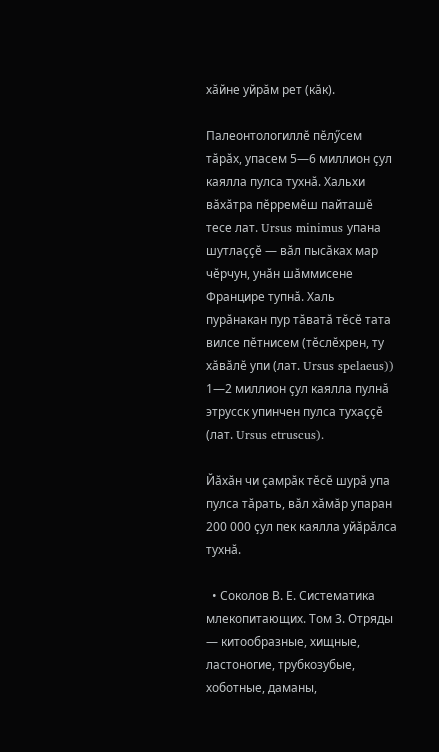хăйне уйрăм рет (кăк).

Палеонтологиллӗ пӗлӳсем тӑрӑх, упасем 5—6 миллион ҫул каялла пулса тухнӑ. Хальхи вӑхӑтра пӗрремӗш пайташӗ тесе лат. Ursus minimus упана шутлаҫҫӗ — вӑл пысӑках мар чӗрчун, унӑн шӑммисене Францире тупнӑ. Халь пурӑнакан пур тӑватӑ тӗсӗ тата вилсе пӗтнисем (тӗслӗхрен, ту хӑвӑлӗ упи (лат. Ursus spelaeus)) 1—2 миллион ҫул каялла пулнӑ этрусск упинчен пулса тухаҫҫӗ (лат. Ursus etruscus).

Йӑхӑн чи ҫамрӑк тӗсӗ шурӑ упа пулса тӑрать, вӑл хăмăр упаран 200 000 ҫул пек каялла уйӑрӑлса тухнӑ.

  • Соколов В. Е. Систематика млекопитающих. Том 3. Отряды — китообразные, хищные, ластоногие, трубкозубые, хоботные, даманы,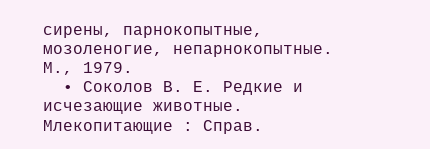сирены, парнокопытные, мозоленогие, непарнокопытные. М., 1979.
  • Соколов В. Е. Редкие и исчезающие животные. Млекопитающие : Справ.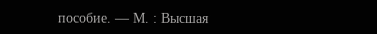пособие. — М. : Высшая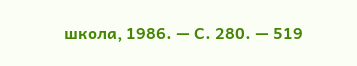школа, 1986. — С. 280. — 519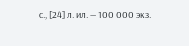с., [24] л. ил. — 100 000 экз.